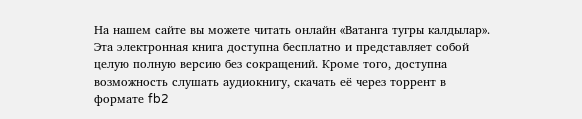На нашем сайте вы можете читать онлайн «Ватанга тугры калдылар». Эта электронная книга доступна бесплатно и представляет собой целую полную версию без сокращений. Кроме того, доступна возможность слушать аудиокнигу, скачать её через торрент в формате fb2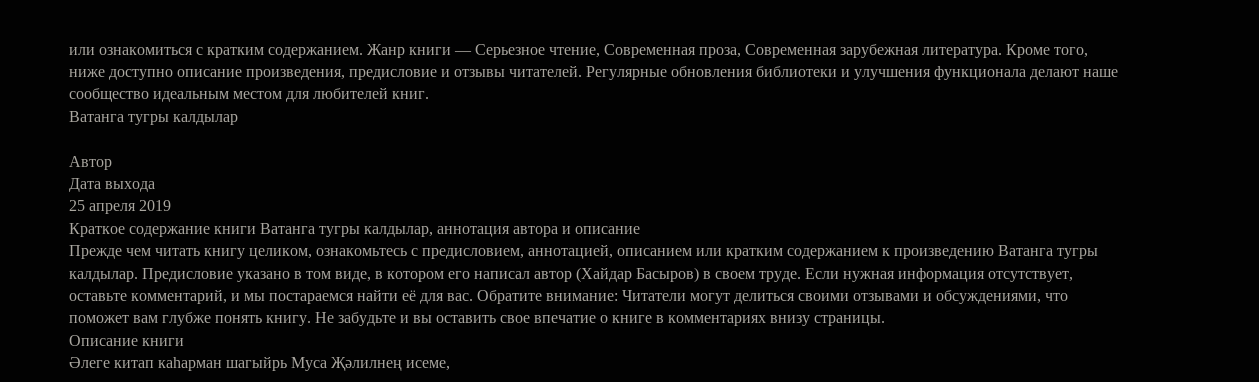или ознакомиться с кратким содержанием. Жанр книги — Серьезное чтение, Современная проза, Современная зарубежная литература. Кроме того, ниже доступно описание произведения, предисловие и отзывы читателей. Регулярные обновления библиотеки и улучшения функционала делают наше сообщество идеальным местом для любителей книг.
Ватанга тугры калдылар

Автор
Дата выхода
25 апреля 2019
Краткое содержание книги Ватанга тугры калдылар, аннотация автора и описание
Прежде чем читать книгу целиком, ознакомьтесь с предисловием, аннотацией, описанием или кратким содержанием к произведению Ватанга тугры калдылар. Предисловие указано в том виде, в котором его написал автор (Хайдар Басыров) в своем труде. Если нужная информация отсутствует, оставьте комментарий, и мы постараемся найти её для вас. Обратите внимание: Читатели могут делиться своими отзывами и обсуждениями, что поможет вам глубже понять книгу. Не забудьте и вы оставить свое впечатие о книге в комментариях внизу страницы.
Описание книги
Әлеге китап каһарман шагыйрь Муса Җәлилнең исеме,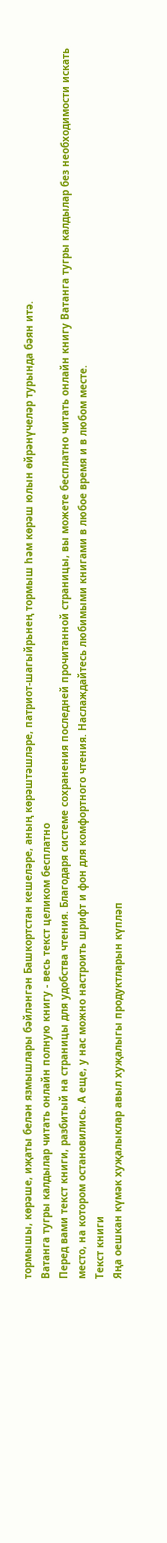тормышы, көрәше, иҗаты белән язмышлары бәйләнгән Башкортстан кешеләре, аның көрәштәшләре, патриот-шагыйрьнең тормыш һәм көрәш юлын өйрәнүчеләр турында бәян итә.
Ватанга тугры калдылар читать онлайн полную книгу - весь текст целиком бесплатно
Перед вами текст книги, разбитый на страницы для удобства чтения. Благодаря системе сохранения последней прочитанной страницы, вы можете бесплатно читать онлайн книгу Ватанга тугры калдылар без необходимости искать место, на котором остановились. А еще, у нас можно настроить шрифт и фон для комфортного чтения. Наслаждайтесь любимыми книгами в любое время и в любом месте.
Текст книги
Яңа оешкан күмәк хуҗалыклар авыл хуҗалыгы продуктларын күпләп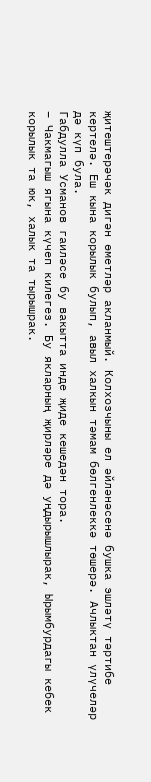җитештерәчәк дигән өметләр акланмый. Колхозчыны ел әйләнәсенә бушка эшләтү тәртибе кертелә. Еш кына корылык булып, авыл халкын тәмам бөлгенлеккә төшерә. Ачлыктан үлүчеләр дә күп була.
Габдулла Усманов гаиләсе бу вакытта инде җиде кешедән тора.
– Чакмагыш ягына күчеп килегез. Бу якларның җирләре дә уңдырышлырак, Ырымбурдагы кебек корылык та юк, халык та тырышрак.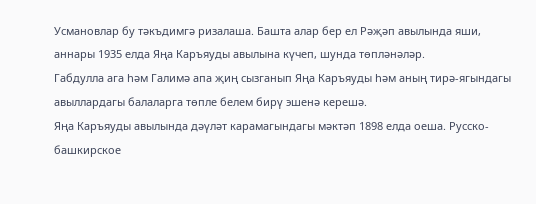Усмановлар бу тәкъдимгә ризалаша. Башта алар бер ел Рәҗәп авылында яши, аннары 1935 елда Яңа Каръяуды авылына күчеп, шунда төпләнәләр.
Габдулла ага һәм Галимә апа җиң сызганып Яңа Каръяуды һәм аның тирә-ягындагы авыллардагы балаларга төпле белем бирү эшенә керешә.
Яңа Каръяуды авылында дәүләт карамагындагы мәктәп 1898 елда оеша. Русско-башкирское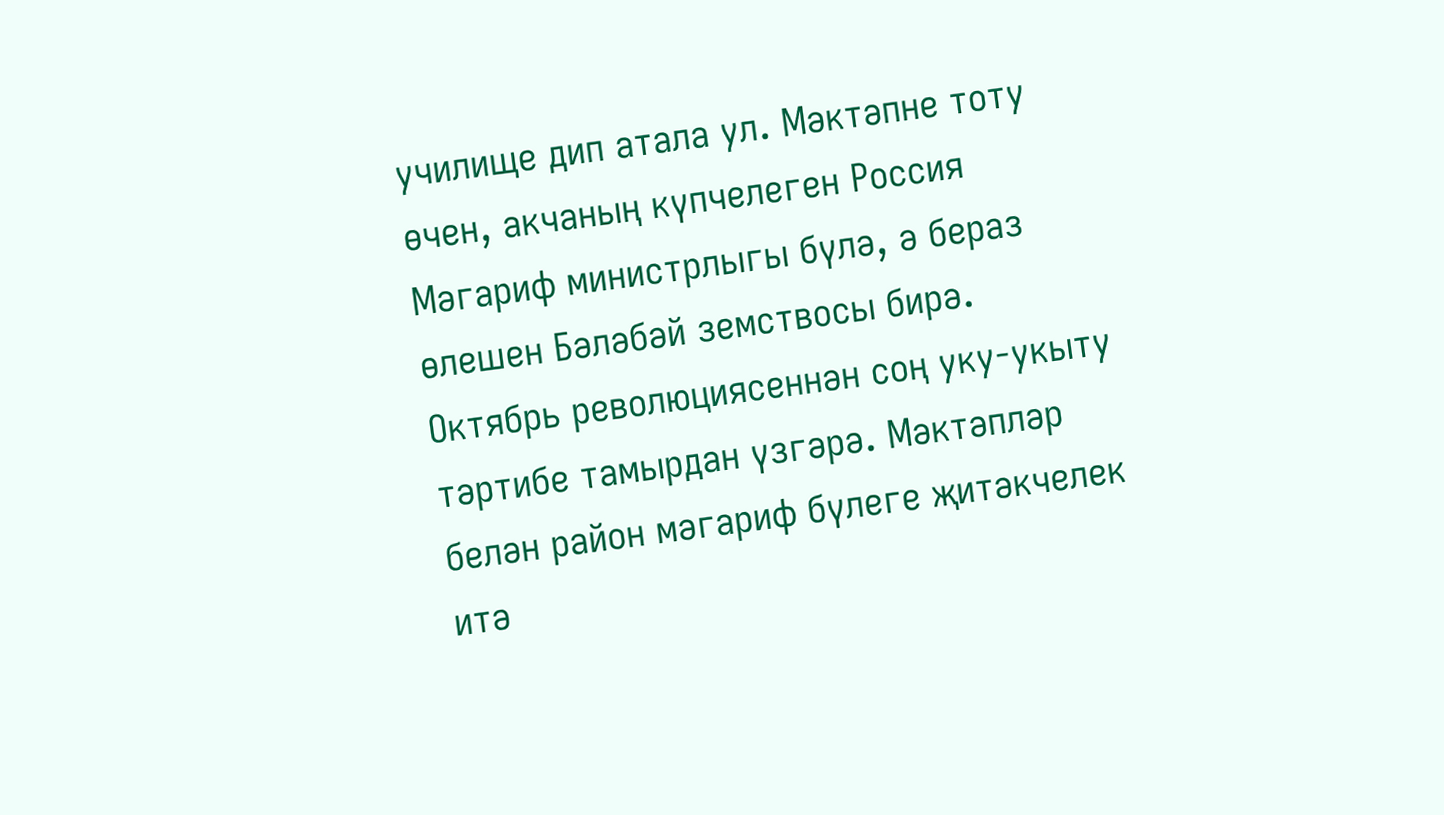училище дип атала ул. Мәктәпне тоту өчен, акчаның күпчелеген Россия Мәгариф министрлыгы бүлә, ә бераз өлешен Бәләбәй земствосы бирә.
Октябрь революциясеннән соң уку-укыту тәртибе тамырдан үзгәрә. Мәктәпләр белән район мәгариф бүлеге җитәкчелек итә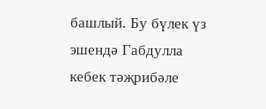башлый. Бу бүлек үз эшендә Габдулла кебек тәҗрибәле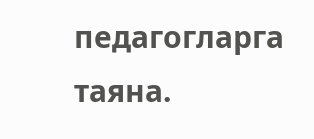педагогларга таяна.